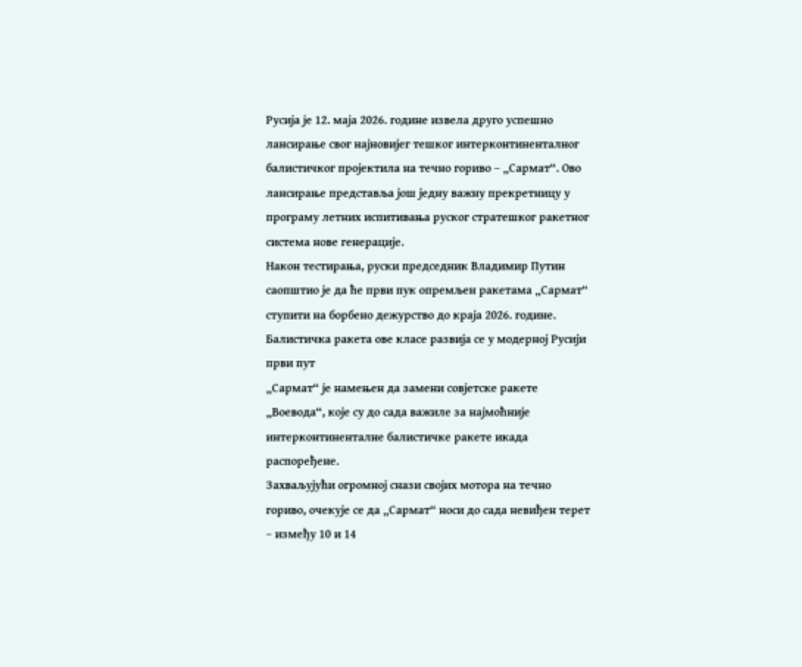Русија је 12. маја 2026. године извела друго успешно лансирање свог најновијег тешког интерконтиненталног балистичког пројектила на течно гориво – „Сармат“. Ово лансирање представља још једну важну прекретницу у програму летних испитивања руског стратешког ракетног система нове генерације.
Након тестирања, руски председник Владимир Путин саопштио је да ће први пук опремљен ракетама „Сармат“ ступити на борбено дежурство до краја 2026. године.
Балистичка ракета ове класе развија се у модерној Русији први пут
„Сармат“ је намењен да замени совјетске ракете „Воевода“, које су до сада важиле за најмоћније интерконтиненталне балистичке ракете икада распоређене.
Захваљујући огромној снази својих мотора на течно гориво, очекује се да „Сармат“ носи до сада невиђен терет – између 10 и 14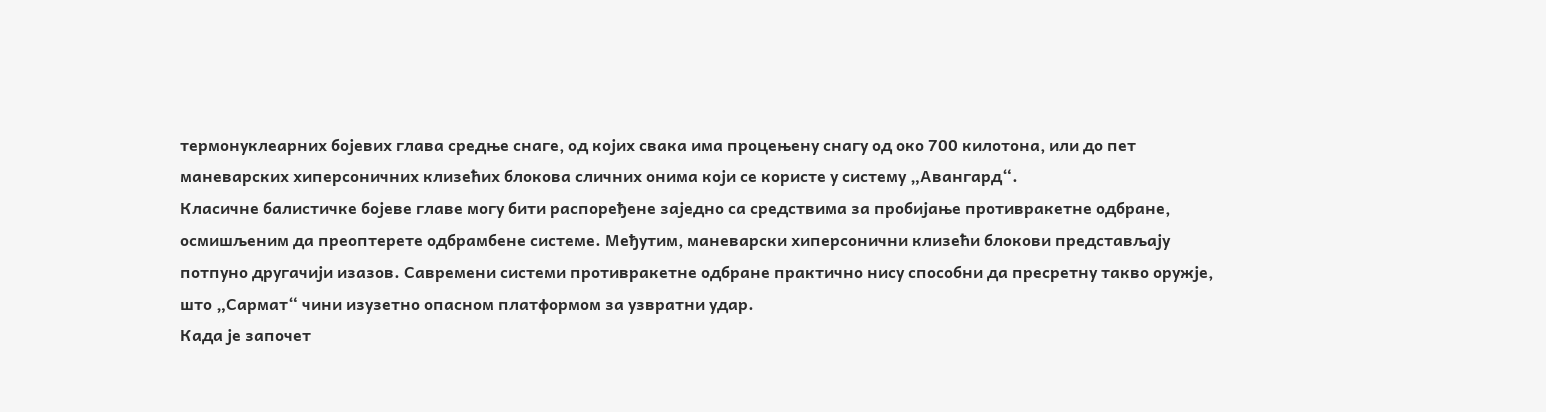термонуклеарних бојевих глава средње снаге, од којих свака има процењену снагу од око 700 килотона, или до пет маневарских хиперсоничних клизећих блокова сличних онима који се користе у систему „Авангард“.
Класичне балистичке бојеве главе могу бити распоређене заједно са средствима за пробијање противракетне одбране, осмишљеним да преоптерете одбрамбене системе. Међутим, маневарски хиперсонични клизећи блокови представљају потпуно другачији изазов. Савремени системи противракетне одбране практично нису способни да пресретну такво оружје, што „Сармат“ чини изузетно опасном платформом за узвратни удар.
Када је започет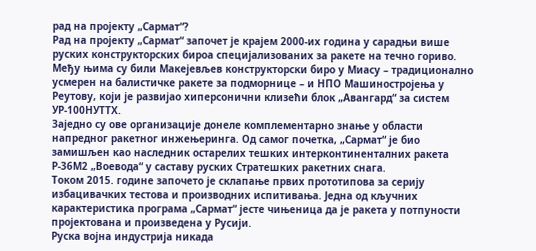рад на пројекту „Сармат“?
Рад на пројекту „Сармат“ започет је крајем 2000-их година у сарадњи више руских конструкторских бироа специјализованих за ракете на течно гориво. Међу њима су били Макејевљев конструкторски биро у Миасу – традиционално усмерен на балистичке ракете за подморнице – и НПО Машиностројења у Реутову, који је развијао хиперсонични клизећи блок „Авангард“ за систем УР-100НУТТХ.
Заједно су ове организације донеле комплементарно знање у области напредног ракетног инжењеринга. Од самог почетка, „Сармат“ је био замишљен као наследник остарелих тешких интерконтиненталних ракета Р-36М2 „Воевода“ у саставу руских Стратешких ракетних снага.
Током 2015. године започето је склапање првих прототипова за серију избацивачких тестова и производних испитивања. Једна од кључних карактеристика програма „Сармат“ јесте чињеница да је ракета у потпуности пројектована и произведена у Русији.
Руска војна индустрија никада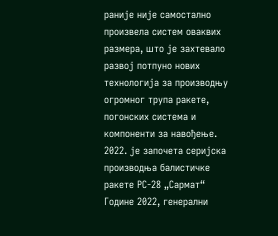раније није самостално произвела систем оваквих размера, што је захтевало развој потпуно нових технологија за производњу огромног трупа ракете, погонских система и компоненти за навођење.
2022. је започета серијска производња балистичке ракете РС-28 „Сармат“
Године 2022, генерални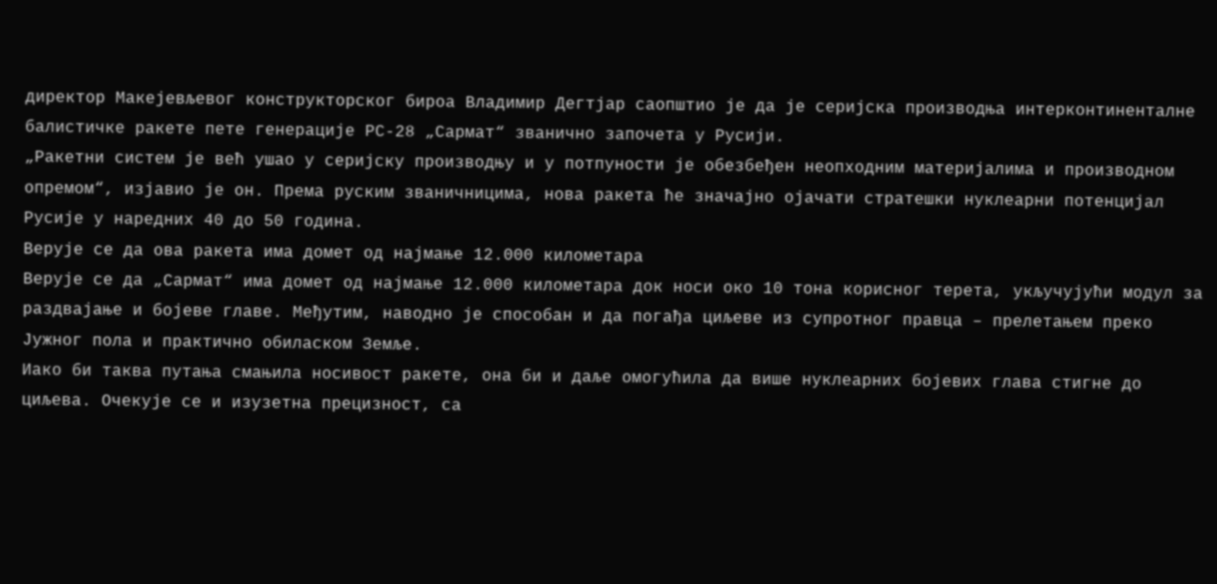директор Макејевљевог конструкторског бироа Владимир Дегтјар саопштио је да је серијска производња интерконтиненталне балистичке ракете пете генерације РС-28 „Сармат“ званично започета у Русији.
„Ракетни систем је већ ушао у серијску производњу и у потпуности је обезбеђен неопходним материјалима и производном опремом“, изјавио је он. Према руским званичницима, нова ракета ће значајно ојачати стратешки нуклеарни потенцијал Русије у наредних 40 до 50 година.
Верује се да ова ракета има домет од најмање 12.000 километара
Верује се да „Сармат“ има домет од најмање 12.000 километара док носи око 10 тона корисног терета, укључујући модул за раздвајање и бојеве главе. Међутим, наводно је способан и да погађа циљеве из супротног правца – прелетањем преко Јужног пола и практично обиласком Земље.
Иако би таква путања смањила носивост ракете, она би и даље омогућила да више нуклеарних бојевих глава стигне до циљева. Очекује се и изузетна прецизност, са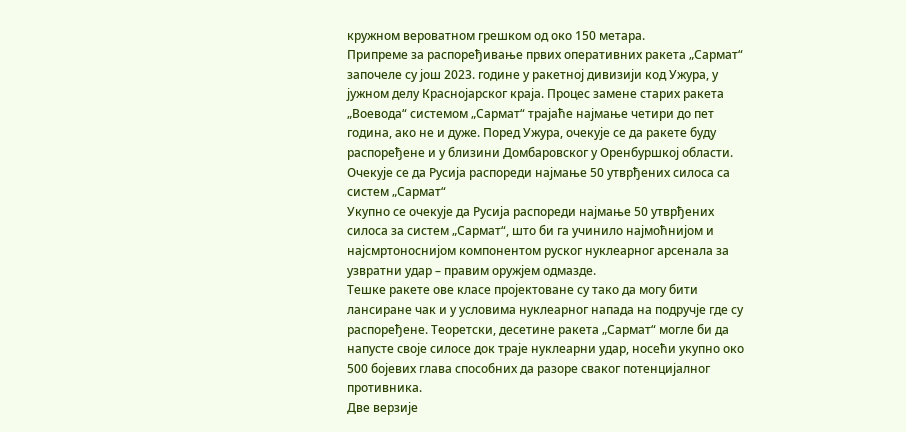кружном вероватном грешком од око 150 метара.
Припреме за распоређивање првих оперативних ракета „Сармат“ започеле су још 2023. године у ракетној дивизији код Ужура, у јужном делу Краснојарског краја. Процес замене старих ракета „Воевода“ системом „Сармат“ трајаће најмање четири до пет година, ако не и дуже. Поред Ужура, очекује се да ракете буду распоређене и у близини Домбаровског у Оренбуршкој области.
Очекује се да Русија распореди најмање 50 утврђених силоса са систем „Сармат“
Укупно се очекује да Русија распореди најмање 50 утврђених силоса за систем „Сармат“, што би га учинило најмоћнијом и најсмртоноснијом компонентом руског нуклеарног арсенала за узвратни удар – правим оружјем одмазде.
Тешке ракете ове класе пројектоване су тако да могу бити лансиране чак и у условима нуклеарног напада на подручје где су распоређене. Теоретски, десетине ракета „Сармат“ могле би да напусте своје силосе док траје нуклеарни удар, носећи укупно око 500 бојевих глава способних да разоре сваког потенцијалног противника.
Две верзије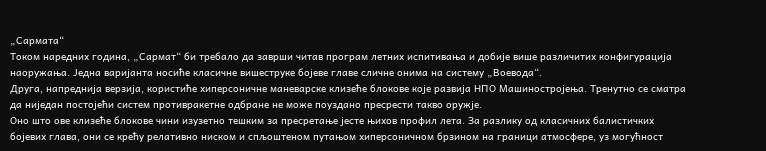„Сармата“
Током наредних година, „Сармат“ би требало да заврши читав програм летних испитивања и добије више различитих конфигурација наоружања. Једна варијанта носиће класичне вишеструке бојеве главе сличне онима на систему „Воевода“.
Друга, напреднија верзија, користиће хиперсоничне маневарске клизеће блокове које развија НПО Машиностројења. Тренутно се сматра да ниједан постојећи систем противракетне одбране не може поуздано пресрести такво оружје.
Оно што ове клизеће блокове чини изузетно тешким за пресретање јесте њихов профил лета. За разлику од класичних балистичких бојевих глава, они се крећу релативно ниском и спљоштеном путањом хиперсоничном брзином на граници атмосфере, уз могућност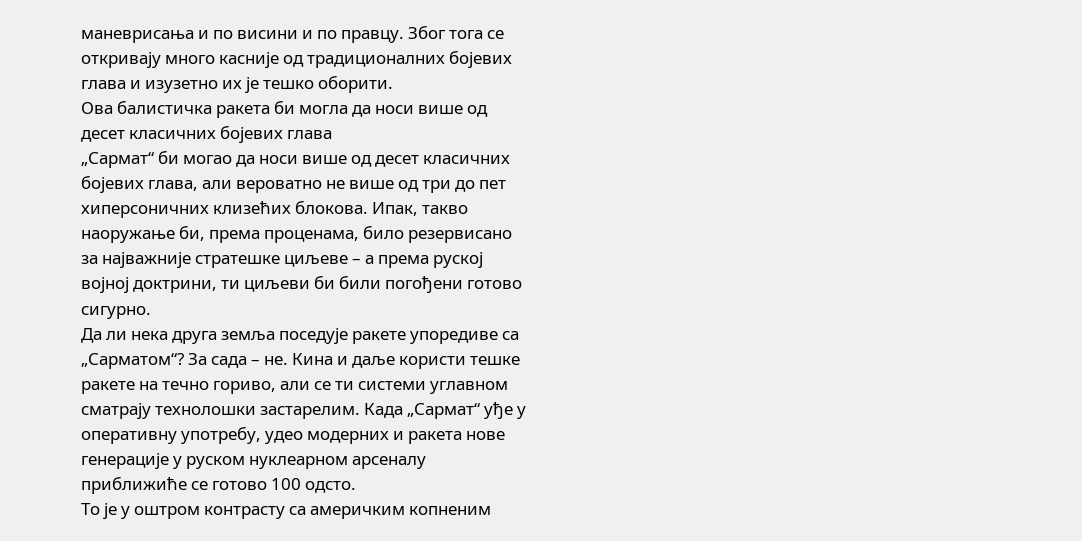маневрисања и по висини и по правцу. Због тога се откривају много касније од традиционалних бојевих глава и изузетно их је тешко оборити.
Ова балистичка ракета би могла да носи више од десет класичних бојевих глава
„Сармат“ би могао да носи више од десет класичних бојевих глава, али вероватно не више од три до пет хиперсоничних клизећих блокова. Ипак, такво наоружање би, према проценама, било резервисано за најважније стратешке циљеве – а према руској војној доктрини, ти циљеви би били погођени готово сигурно.
Да ли нека друга земља поседује ракете упоредиве са „Сарматом“? За сада – не. Кина и даље користи тешке ракете на течно гориво, али се ти системи углавном сматрају технолошки застарелим. Када „Сармат“ уђе у оперативну употребу, удео модерних и ракета нове генерације у руском нуклеарном арсеналу приближиће се готово 100 одсто.
То је у оштром контрасту са америчким копненим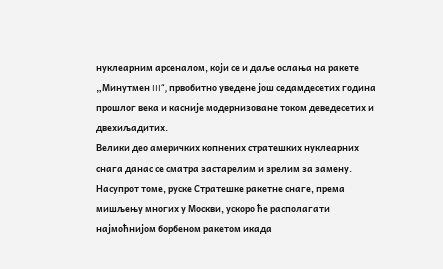нуклеарним арсеналом, који се и даље ослања на ракете „Минутмен III“, првобитно уведене још седамдесетих година прошлог века и касније модернизоване током деведесетих и двехиљадитих.
Велики део америчких копнених стратешких нуклеарних снага данас се сматра застарелим и зрелим за замену. Насупрот томе, руске Стратешке ракетне снаге, према мишљењу многих у Москви, ускоро ће располагати најмоћнијом борбеном ракетом икада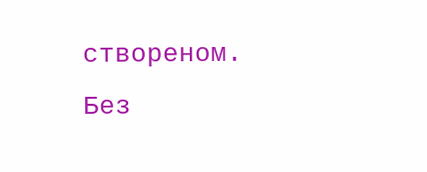створеном. Без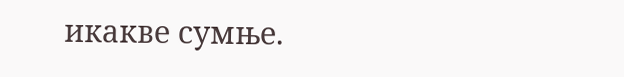икакве сумње.